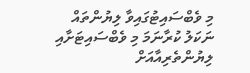މި ވެބްސައިޓުގައިވާ ލިޔުންތައް ނަކަލު ކުރާނަމަ މި ވެބްސައިޓަށާއި ލިޔުންތެރިއާއަށް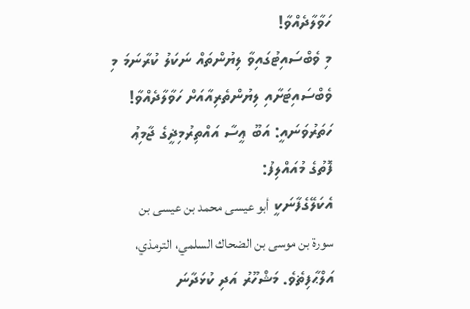ހަވާލާދެއްވާ!
މި ވެބްސައިޓުގައިވާ ލިޔުންތައް ނަކަލު ކުރާނަމަ މި ވެބްސައިޓަށާއި ލިޔުންތެރިއާއަށް ހަވާލާދެއްވާ!
ހަތަރުވަނައީ: އަބޫ ޢީސާ އައްތިރުމިޛީގެ ޖާމިޢު
ފޮތުގެ މުއައްލިފު:
އެކަލޭގެފާނަކީ أبو عيسى محمد بن عيسى بن سورة بن موسى بن الضحاك السلمي، الترمذي، އަލްޙާފިޡެވެ. މަޝްހޫރު އަދި ކުޅަދާނަ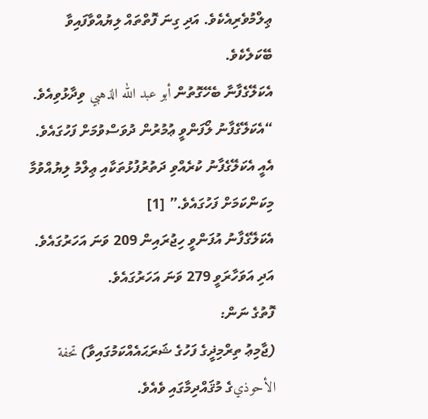ޢިލްމުވެރިއެކެވެ. އަދި ގިނަ ފޮތްތައް ލިޔުއްވާފައިވާ ބޭކަލެކެވެ.
އެކަލޭގެފާނާ ބެހޭގޮތުން أبو عبد الله الذهبي ވިދާޅުވިއެވެ.
“އެކަލޭގެފާނު ލޯފަންވީ ޢުމުރުން ދުވަސްވުމަށް ފަހުގައެވެ. އެއީ އެކަލޭގެފާނު ކުރެއްވި ދަތުރުފުޅުތަކާއި ޢިލްމު ލިޔުއްވުމާ މިކަންކަމަށް ފަހުގައެވެ.” [1]
އެކަލޭގެފާނު އުފަންވީ ހިޖުރައިން 209 ވަނަ އަހަރުގައެވެ. އަދި އަވަހާރަވީ 279 ވަނަ އަހަރުގައެވެ.
ފޮތުގެ ނަން:
(ޖާމިޢު ތިރްމިޛީގެ ފަހުގެ ޝަރަޙައެއްކަމުގައިވާ) تحفة الأحوذيގެ މުޤައްދިމާގައި ވެއެވެ.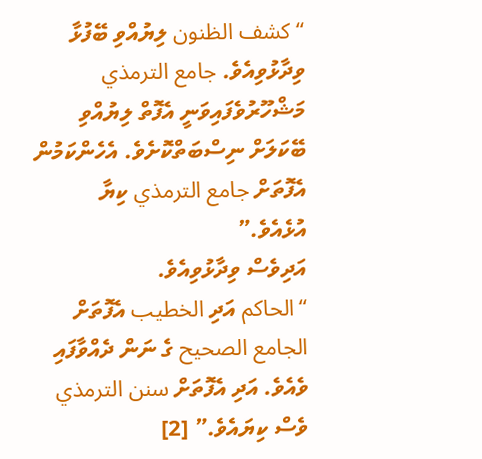“كشف الظنون ލިޔުއްވި ބޭފުޅާ ވިދާޅުވިއެވެ. جامع الترمذي މަޝްހޫރުވެފައިވަނީ އެފޮތް ލިޔުއްވި ބޭކަލަށް ނިސްބަތްކޮށެވެ. އެހެންކަމުން އެފޮތަށް جامع الترمذي ކިޔާ އުޅެއެވެ.”
އަދިވެސް ވިދާޅުވިއެވެ.
“الحاكم އަދި الخطيب އެފޮތަށް الجامع الصحيح ގެ ނަން ދެއްވާފައި ވެއެވެ. އަދި އެފޮތަށް سنن الترمذي ވެސް ކިޔައެވެ.” [2]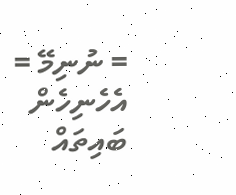= ނުނިމޭ =
އެހެނިހެން ބައިތައް